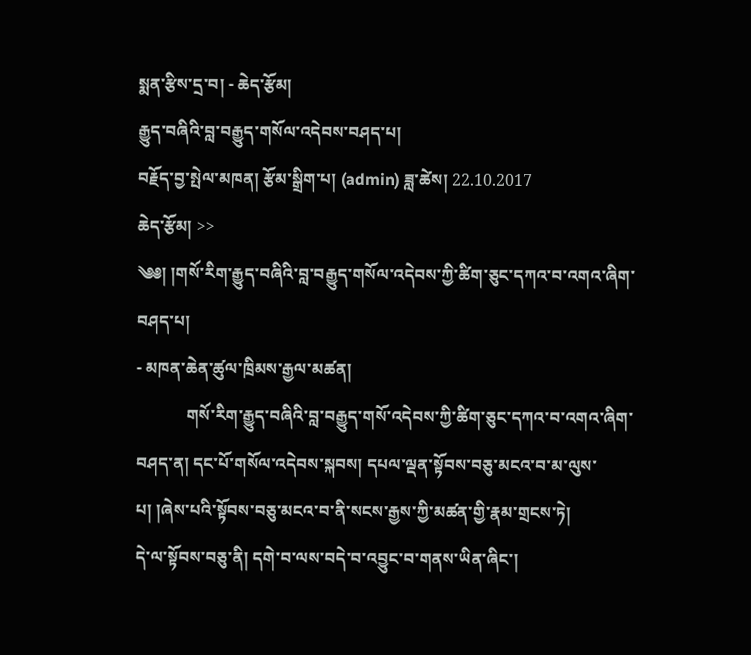སྨན་རྩིས་དྲ་བ། - ཆེད་རྩོམ།
རྒྱུད་བཞིའི་བླ་བརྒྱུད་གསོལ་འདེབས་བཤད་པ།
བརྗོད་བྱ་སྤེལ་མཁན། རྩོམ་སྒྲིག་པ། (admin) ཟླ་ཚེས། 22.10.2017
ཆེད་རྩོམ། >>
༄༅། །གསོ་རིག་རྒྱུད་བཞིའི་བླ་བརྒྱུད་གསོལ་འདེབས་ཀྱི་ཚིག་ཅུང་དཀའ་བ་འགའ་ཞིག་བཤད་པ།
- མཁན་ཆེན་ཚུལ་ཁྲིམས་རྒྱལ་མཚན།
            གསོ་རིག་རྒྱུད་བཞིའི་བླ་བརྒྱུད་གསོ་འདེབས་ཀྱི་ཚིག་ཅུང་དཀའ་བ་འགའ་ཞིག་བཤད་ན། དང་པོ་གསོལ་འདེབས་སྐབས། དཔལ་ལྡན་སྟོབས་བཅུ་མངའ་བ་མ་ལུས་པ། །ཞེས་པའི་སྟོབས་བཅུ་མངའ་བ་ནི་སངས་རྒྱས་ཀྱི་མཚན་གྱི་རྣམ་གྲངས་ཏེ།
དེ་ལ་སྟོབས་བཅུ་ནི། དགེ་བ་ལས་བདེ་བ་འབྱུང་བ་གནས་ཡིན་ཞིང་།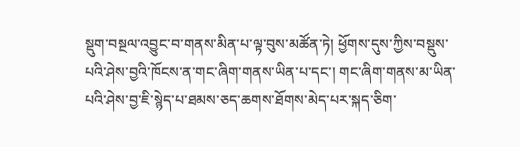སྡུག་བསྔལ་འབྱུང་བ་གནས་མིན་པ་ལྟ་བུས་མཚོན་ཏེ། ཕྱོགས་དུས་ཀྱིས་བསྡུས་པའི་ཤེས་བྱའི་ཁོངས་ན་གང་ཞིག་གནས་ཡིན་པ་དང་། གང་ཞིག་གནས་མ་ཡིན་པའི་ཤེས་བྱ་ཇི་སྙེད་པ་ཐམས་ཅད་ཆགས་ཐོགས་མེད་པར་སྐད་ཅིག་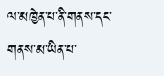ལ་མཁྱེན་པ་ནི་གནས་དང་གནས་མ་ཡིན་པ་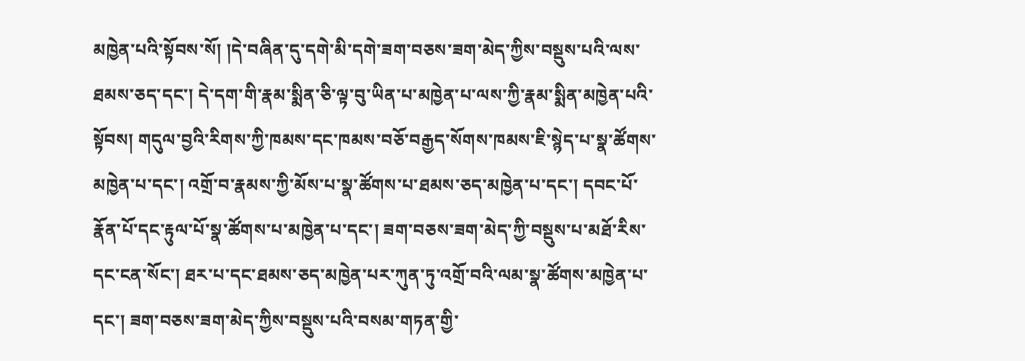མཁྱེན་པའི་སྟོབས་སོ། །དེ་བཞིན་དུ་དགེ་མི་དགེ་ཟག་བཅས་ཟག་མེད་ཀྱིས་བསྡུས་པའི་ལས་ཐམས་ཅད་དང་། དེ་དག་གི་རྣམ་སྨིན་ཅི་ལྟ་བུ་ཡིན་པ་མཁྱེན་པ་ལས་ཀྱི་རྣམ་སྨིན་མཁྱེན་པའི་སྟོབས། གདུལ་བྱའི་རིགས་ཀྱི་ཁམས་དང་ཁམས་བཅོ་བརྒྱད་སོགས་ཁམས་ཇི་སྙེད་པ་སྣ་ཚོགས་མཁྱེན་པ་དང་། འགྲོ་བ་རྣམས་ཀྱི་མོས་པ་སྣ་ཚོགས་པ་ཐམས་ཅད་མཁྱེན་པ་དང་། དབང་པོ་རྣོན་པོ་དང་རྟུལ་པོ་སྣ་ཚོགས་པ་མཁྱེན་པ་དང་། ཟག་བཅས་ཟག་མེད་ཀྱི་བསྡུས་པ་མཐོ་རིས་དང་ངན་སོང་། ཐར་པ་དང་ཐམས་ཅད་མཁྱེན་པར་ཀུན་ཏུ་འགྲོ་བའི་ལམ་སྣ་ཚོགས་མཁྱེན་པ་དང་། ཟག་བཅས་ཟག་མེད་ཀྱིས་བསྡུས་པའི་བསམ་གཏན་གྱི་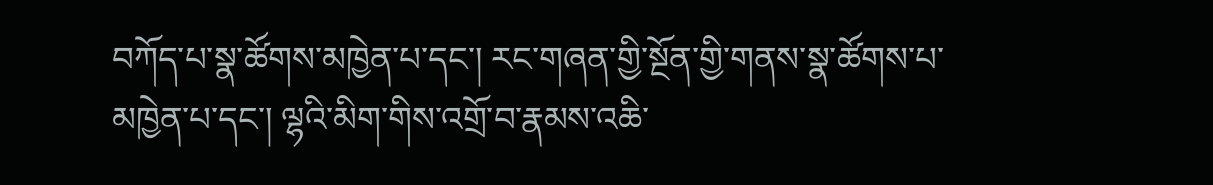བཀོད་པ་སྣ་ཚོགས་མཁྱེན་པ་དང་། རང་གཞན་གྱི་སྔོན་གྱི་གནས་སྣ་ཚོགས་པ་མཁྱེན་པ་དང་། ལྷའི་མིག་གིས་འགྲོ་བ་རྣམས་འཆི་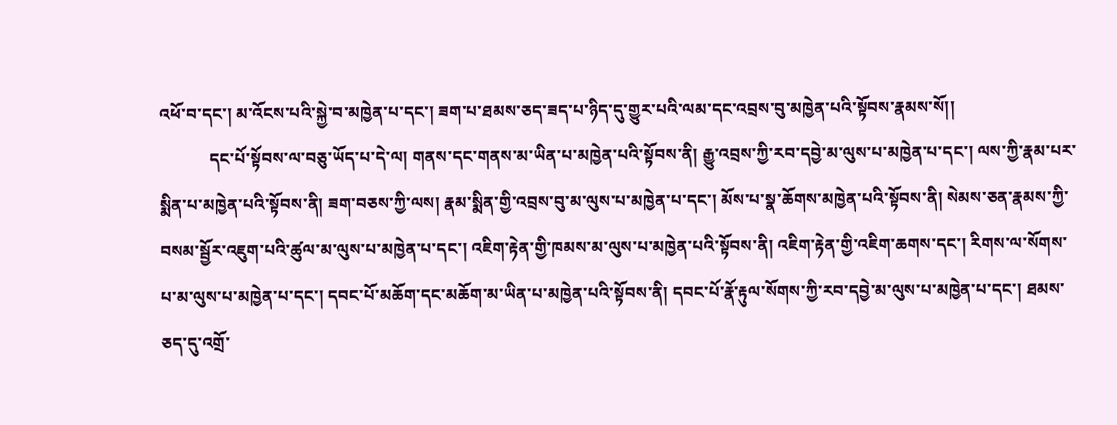འཕོ་བ་དང་། མ་འོངས་པའི་སྐྱེ་བ་མཁྱེན་པ་དང་། ཟག་པ་ཐམས་ཅད་ཟད་པ་ཉིད་དུ་གྱུར་པའི་ལམ་དང་འབྲས་བུ་མཁྱེན་པའི་སྟོབས་རྣམས་སོ།།
            དང་པོ་སྟོབས་ལ་བཅུ་ཡོད་པ་དེ་ལ། གནས་དང་གནས་མ་ཡིན་པ་མཁྱེན་པའི་སྟོབས་ནི། རྒྱུ་འབྲས་ཀྱི་རབ་དབྱེ་མ་ལུས་པ་མཁྱེན་པ་དང་། ལས་ཀྱི་རྣམ་པར་སྨིན་པ་མཁྱེན་པའི་སྟོབས་ནི། ཟག་བཅས་ཀྱི་ལས། རྣམ་སྨིན་གྱི་འབྲས་བུ་མ་ལུས་པ་མཁྱེན་པ་དང་། མོས་པ་སྣ་ཆོགས་མཁྱེན་པའི་སྟོབས་ནི། སེམས་ཅན་རྣམས་ཀྱི་བསམ་སྦྱོར་འཇུག་པའི་ཚུལ་མ་ལུས་པ་མཁྱེན་པ་དང་། འཇིག་རྟེན་གྱི་ཁམས་མ་ལུས་པ་མཁྱེན་པའི་སྟོབས་ནི། འཇིག་རྟེན་གྱི་འཇིག་ཆགས་དང་། རིགས་ལ་སོགས་པ་མ་ལུས་པ་མཁྱེན་པ་དང་། དབང་པོ་མཆོག་དང་མཆོག་མ་ཡིན་པ་མཁྱེན་པའི་སྟོབས་ནི། དབང་པོ་རྣོ་རྟུལ་སོགས་ཀྱི་རབ་དབྱེ་མ་ལུས་པ་མཁྱེན་པ་དང་། ཐམས་ཅད་དུ་འགྲོ་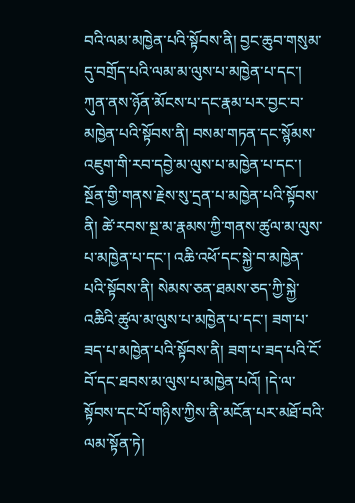བའི་ལམ་མཁྱེན་པའི་སྟོབས་ནི། བྱང་ཆུབ་གསུམ་དུ་བགྲོད་པའི་ལམ་མ་ལུས་པ་མཁྱེན་པ་དང་། ཀུན་ནས་ཉོན་མོངས་པ་དང་རྣམ་པར་བྱང་བ་མཁྱེན་པའི་སྟོབས་ནི། བསམ་གཏན་དང་སྙོམས་འཇུག་གི་རབ་དབྱེ་མ་ལུས་པ་མཁྱེན་པ་དང་། སྔོན་གྱི་གནས་རྗེས་སུ་དྲན་པ་མཁྱེན་པའི་སྟོབས་ནི། ཚེ་རབས་སྔ་མ་རྣམས་ཀྱི་གནས་ཚུལ་མ་ལུས་པ་མཁྱེན་པ་དང་། འཆི་འཕོ་དང་སྐྱེ་བ་མཁྱེན་པའི་སྟོབས་ནི། སེམས་ཅན་ཐམས་ཅད་ཀྱི་སྐྱེ་འཆིའི་ཚུལ་མ་ལུས་པ་མཁྱེན་པ་དང་། ཟག་པ་ཟད་པ་མཁྱེན་པའི་སྟོབས་ནི། ཟག་པ་ཟད་པའི་ངོ་བོ་དང་ཐབས་མ་ལུས་པ་མཁྱེན་པའོ། །དེ་ལ་སྟོབས་དང་པོ་གཉིས་ཀྱིས་ནི་མངོན་པར་མཐོ་བའི་ལམ་སྟོན་ཏེ།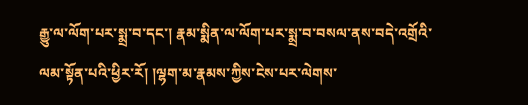རྒྱུ་ལ་ལོག་པར་སྨྲ་བ་དང་། རྣམ་སྨིན་ལ་ལོག་པར་སྨྲ་བ་བསལ་ནས་བདེ་འགྲོའི་ལམ་སྟོན་པའི་ཕྱིར་རོ། །ལྷག་མ་རྣམས་ཀྱིས་ངེས་པར་ལེགས་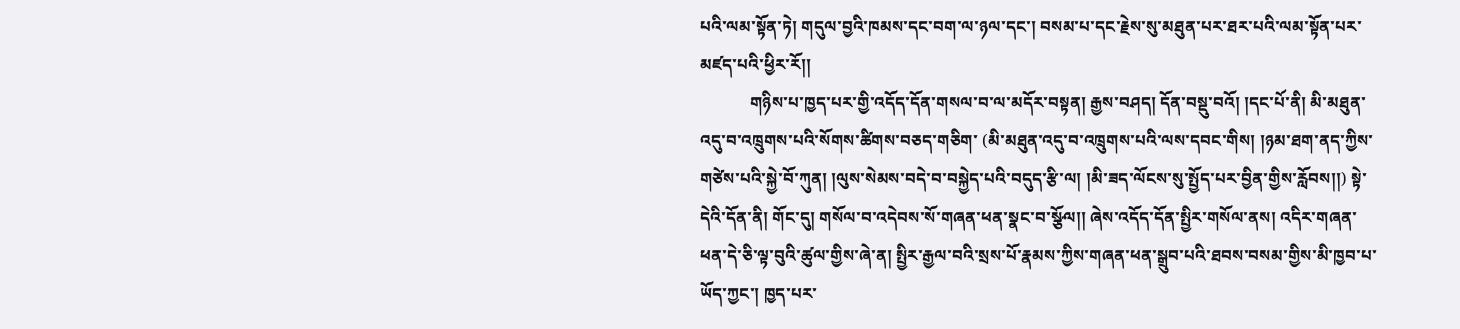པའི་ལམ་སྟོན་ཏེ། གདུལ་བྱའི་ཁམས་དང་བག་ལ་ཉལ་དང་། བསམ་པ་དང་རྗེས་སུ་མཐུན་པར་ཐར་པའི་ལམ་སྟོན་པར་མཛད་པའི་ཕྱིར་རོ།།
            གཉིས་པ་ཁྱད་པར་གྱི་འདོད་དོན་གསལ་བ་ལ་མདོར་བསྟན། རྒྱས་བཤད། དོན་བསྡུ་བའོ། །དང་པོ་ནི། མི་མཐུན་འདུ་བ་འཁྲུགས་པའི་སོགས་ཚིགས་བཅད་གཅིག་ (མི་མཐུན་འདུ་བ་འཁྲུགས་པའི་ལས་དབང་གིས། །ཉམ་ཐག་ནད་ཀྱིས་གཙེས་པའི་སྐྱེ་བོ་ཀུན། །ལུས་སེམས་བདེ་བ་བསྐྱེད་པའི་བདུད་རྩི་ལ། །མི་ཟད་ལོངས་སུ་སྤྱོད་པར་བྱིན་གྱིས་རློབས།།) སྟེ་དེའི་དོན་ནི། གོང་དུ། གསོལ་བ་འདེབས་སོ་གཞན་ཕན་སྣང་བ་སྩོལ།། ཞེས་འདོད་དོན་སྤྱིར་གསོལ་ནས། འདིར་གཞན་ཕན་དེ་ཅི་ལྟ་བུའི་ཚུལ་གྱིས་ཞེ་ན། སྤྱིར་རྒྱལ་བའི་སྲས་པོ་རྣམས་ཀྱིས་གཞན་ཕན་སྒྲུབ་པའི་ཐབས་བསམ་གྱིས་མི་ཁྱབ་པ་ཡོད་ཀྱང་། ཁྱད་པར་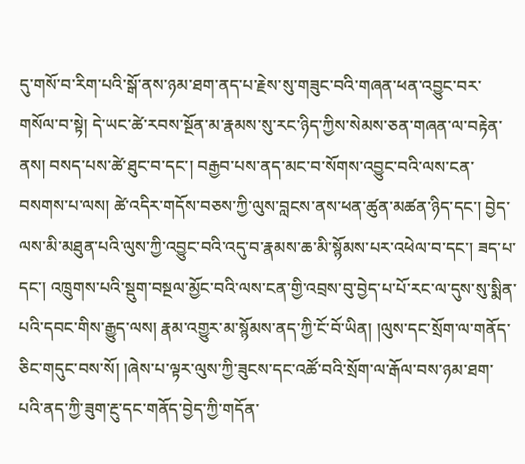དུ་གསོ་བ་རིག་པའི་སྒོ་ནས་ཉམ་ཐག་ནད་པ་རྗེས་སུ་གཟུང་བའི་གཞན་ཕན་འབྱུང་བར་གསོལ་བ་སྟེ། དེ་ཡང་ཚེ་རབས་སྔོན་མ་རྣམས་སུ་རང་ཉིད་ཀྱིས་སེམས་ཅན་གཞན་ལ་བརྟེན་ནས། བསད་པས་ཚེ་ཐུང་བ་དང་། བརྒྱབ་པས་ནད་མང་བ་སོགས་འབྱུང་བའི་ལས་ངན་བསགས་པ་ལས། ཚེ་འདིར་གདོས་བཅས་ཀྱི་ལུས་བླངས་ནས་ཕན་ཚུན་མཚན་ཉིད་དང་། བྱེད་ལས་མི་མཐུན་པའི་ལུས་ཀྱི་འབྱུང་བའི་འདུ་བ་རྣམས་ཆ་མི་སྙོམས་པར་འཕེལ་བ་དང་། ཟད་པ་དང་། འཁྲུགས་པའི་སྡུག་བསྔལ་མྱོང་བའི་ལས་ངན་གྱི་འབྲས་བུ་བྱེད་པ་པོ་རང་ལ་དུས་སུ་སྨིན་པའི་དབང་གིས་རྒྱུད་ལས། རྣམ་འགྱུར་མ་སྙོམས་ནད་ཀྱི་ངོ་བོ་ཡིན། །ལུས་དང་སྲོག་ལ་གནོད་ཅིང་གདུང་བས་སོ། །ཞེས་པ་ལྟར་ལུས་ཀྱི་ཟུངས་དང་འཚོ་བའི་སྲོག་ལ་རྒོལ་བས་ཉམ་ཐག་པའི་ནད་ཀྱི་ཟུག་རྔུ་དང་གནོད་བྱེད་ཀྱི་གདོན་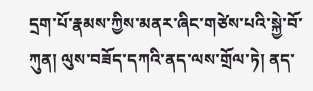དྲག་པོ་རྣམས་ཀྱིས་མནར་ཞིང་གཙེས་པའི་སྐྱེ་བོ་ཀུན། ལུས་བཟོད་དཀའི་ནད་ལས་གྲོལ་ཏེ། ནད་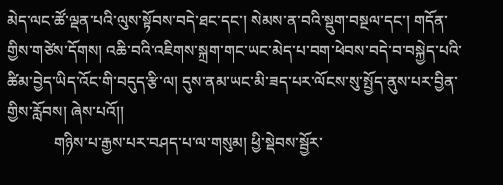མེད་ལང་ཚོ་ལྡན་པའི་ལུས་སྟོབས་བདེ་ཐང་དང་། སེམས་ན་བའི་སྡུག་བསྔལ་དང་། གདོན་གྱིས་གཙེས་དོགས། འཆི་བའི་འཇིགས་སྐྲག་གང་ཡང་མེད་པ་བག་ཕེབས་བདེ་བ་བསྐྱེད་པའི་ཚིམ་བྱེད་ཡིད་འོང་གི་བདུད་རྩི་ལ། དུས་ནམ་ཡང་མི་ཟད་པར་ལོངས་སུ་སྤྱོད་ནུས་པར་བྱིན་གྱིས་རློབས། ཞེས་པའོ།།
            གཉིས་པ་རྒྱས་པར་བཤད་པ་ལ་གསུམ། ཕྱི་སྡེབས་སྦྱོར་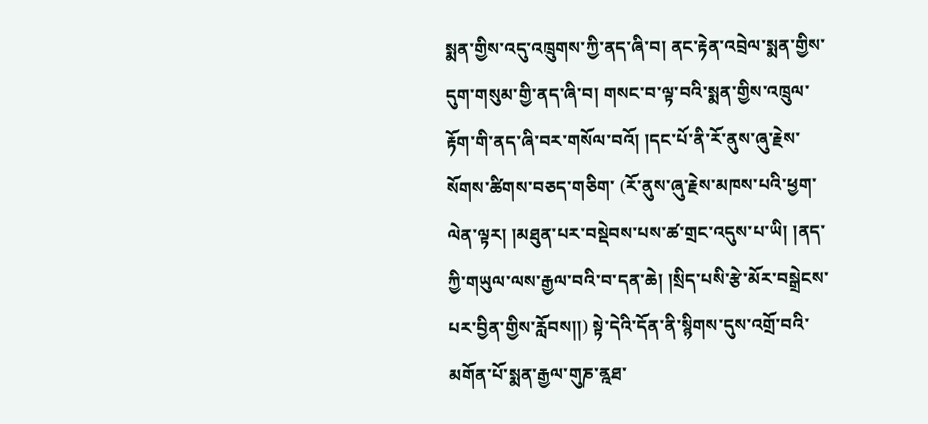སྨན་གྱིས་འདུ་འཁྲུགས་ཀྱི་ནད་ཞི་བ། ནང་རྟེན་འབྲེལ་སྨན་གྱིས་དུག་གསུམ་གྱི་ནད་ཞི་བ། གསང་བ་ལྟ་བའི་སྨན་གྱིས་འཁྲུལ་རྟོག་གི་ནད་ཞི་བར་གསོལ་བའོ། །དང་པོ་ནི་རོ་ནུས་ཞུ་རྗེས་སོགས་ཚིགས་བཅད་གཅིག་ (རོ་ནུས་ཞུ་རྗེས་མཁས་པའི་ཕྱག་ལེན་ལྟར། །མཐུན་པར་བསྡེབས་པས་ཚ་གྲང་འདུས་པ་ཡི། །ནད་ཀྱི་གཡུལ་ལས་རྒྱལ་བའི་བ་དན་ཆེ། །སྲིད་པསི་རྩེ་མོར་བསྒྲེངས་པར་བྱིན་གྱིས་རློབས།།) སྟེ་དེའི་དོན་ནི་སྙིགས་དུས་འགྲོ་བའི་མགོན་པོ་སྨན་རྒྱལ་གུཎ་ནྰཐ་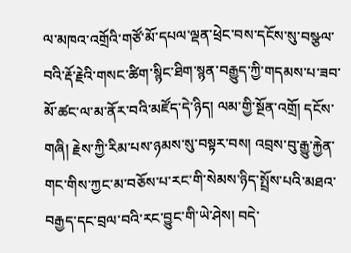ལ་མཁའ་འགྲོའི་གཙོ་མོ་དཔལ་ལྡན་ཕྲེང་བས་དངོས་སུ་བསྩལ་བའི་རྡོ་རྗེའི་གསང་ཚིག་སྙིང་ཐིག་སྙན་བརྒྱུད་ཀྱི་གདམས་པ་ཟབ་མོ་ཚང་ལ་མ་ནོར་བའི་མཛོད་དེ་ཉིད། ལམ་གྱི་སྔོན་འགྲོ། དངོས་གཞི། རྗེས་ཀྱི་རིམ་པས་ཉམས་སུ་བསྟར་བས། འབྲས་བུ་རྒྱུ་རྐྱེན་གང་གིས་ཀྱང་མ་བཅོས་པ་རང་གི་སེམས་ཉིད་སྤྲོས་པའི་མཐའ་བརྒྱད་དང་བྲལ་བའི་རང་བྱུང་གི་ཡེ་ཤེས། བདེ་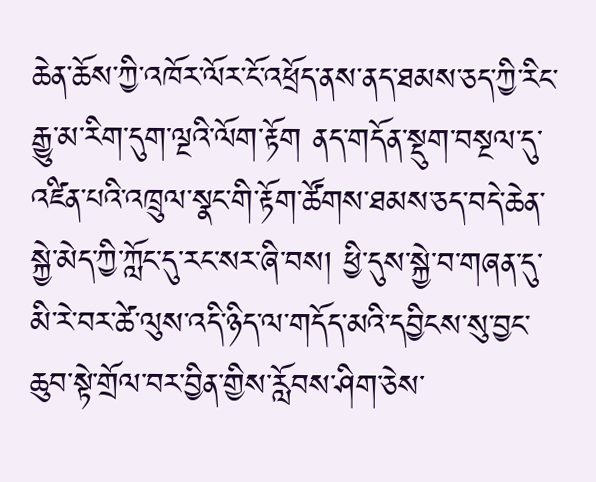ཆེན་ཆོས་ཀྱི་འཁོར་ལོར་ངོ་འཕྲོད་ནས་ནད་ཐམས་ཅད་ཀྱི་རིང་རྒྱུ་མ་རིག་དུག་ལྔའི་ལོག་རྟོག ནད་གདོན་སྡུག་བསྔལ་དུ་འཛིན་པའི་འཁྲུལ་སྣང་གི་རྟོག་ཚོགས་ཐམས་ཅད་བདེ་ཆེན་སྐྱེ་མེད་ཀྱི་ཀློང་དུ་རང་སར་ཞི་བས། ཕྱི་དུས་སྐྱེ་བ་གཞན་དུ་མི་རེ་བར་ཚེ་ལུས་འདི་ཉིད་ལ་གདོད་མའི་དབྱིངས་སུ་བྱང་ཆུབ་སྟེ་གྲོལ་བར་བྱིན་གྱིས་རློབས་ཤིག་ཅེས་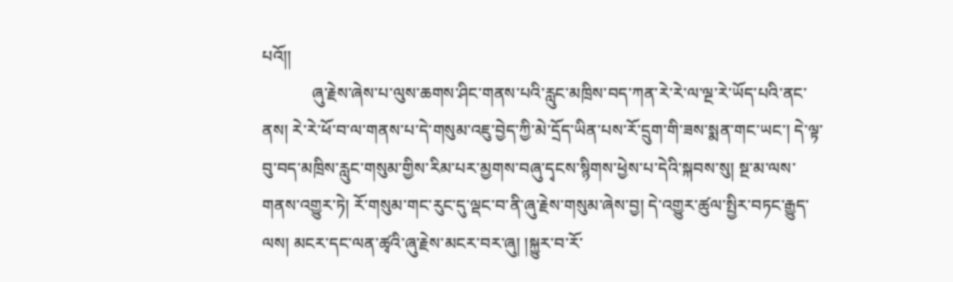པའོ།།
            ཞུ་རྗེས་ཞེས་པ་ལུས་ཆགས་ཤིང་གནས་པའི་རླུང་མཁྲིས་བད་ཀན་རེ་རེ་ལ་ལྔ་རེ་ཡོད་པའི་ནང་ནས། རེ་རེ་ཕོ་བ་ལ་གནས་པ་དེ་གསུམ་འཇུ་བྱེད་ཀྱི་མེ་དྲོད་ཡིན་པས་རོ་དྲུག་གི་ཟས་སྨན་གང་ཡང་། དེ་ལྟ་བུ་བད་མཁྲིས་རླུང་གསུམ་གྱིས་རིམ་པར་མྱགས་བཞུ་དྭངས་སྙིགས་ཕྱེས་པ་དེའི་སྐབས་སུ། སྔ་མ་ལས་གནས་འགྱུར་ཏེ། རོ་གསུམ་གང་རུང་དུ་ལྡང་བ་ནི་ཞུ་རྗེས་གསུམ་ཞེས་བྱ། དེ་འགྱུར་ཚུལ་སྤྱིར་བཏང་རྒྱུད་ལས། མངར་དང་ལན་ཚྭའི་ཞུ་རྗེས་མངར་བར་ཞུ། །སྐྱུར་བ་རོ་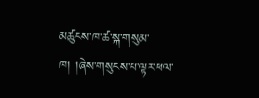མཚུངས་ཁ་ཚ་སྐ་གསུམ་ཁ། །ཞེས་གསུངས་པ་ལྟར་ཕལ་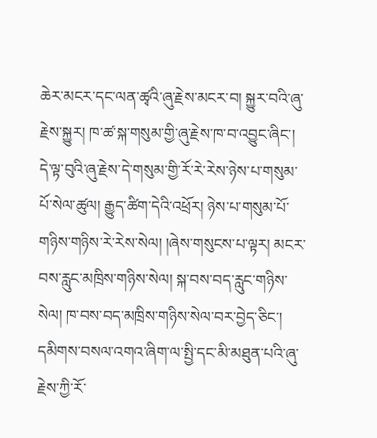ཆེར་མངར་དང་ལན་ཚྭའི་ཞུ་རྗེས་མངར་བ། སྐྱུར་བའི་ཞུ་རྗེས་སྐྱུར། ཁ་ཚ་སྐ་གསུམ་གྱི་ཞུ་རྗེས་ཁ་བ་འབྱུང་ཞིང་། དེ་ལྟ་བུའི་ཞུ་རྗེས་དེ་གསུམ་གྱི་རོ་རེ་རེས་ཉེས་པ་གསུམ་པོ་སེལ་ཚུལ། རྒྱུད་ཚིག་དེའི་འཕྲོར། ཉེས་པ་གསུམ་པོ་གཉིས་གཉིས་རེ་རེས་སེལ། །ཞེས་གསུངས་པ་ལྟར། མངར་བས་རླུང་མཁྲིས་གཉིས་སེལ། སྐ་བས་བད་རླུང་གཉིས་སེལ། ཁ་བས་བད་མཁྲིས་གཉིས་སེལ་བར་བྱེད་ཅིང་། དམིགས་བསལ་འགའ་ཞིག་ལ་སྤྱི་དང་མི་མཐུན་པའི་ཞུ་རྗེས་ཀྱི་རོ་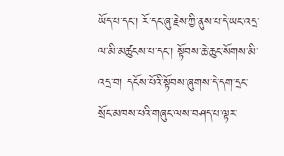ཡོད་པ་དང་། རོ་དང་ཞུ་རྗེས་ཀྱི་ནུས་པ་དེ་ཡང་འདྲ་ལ་མི་མཚུངས་པ་དང་། སྟོབས་ཆེ་ཆུང་སོགས་མི་འདྲ་བ། དངོས་པོའི་སྟོབས་ཞུགས་དེ་དག་དྲང་སྲོང་མཁས་པའི་གཞུང་ལས་བཤད་པ་ལྟར་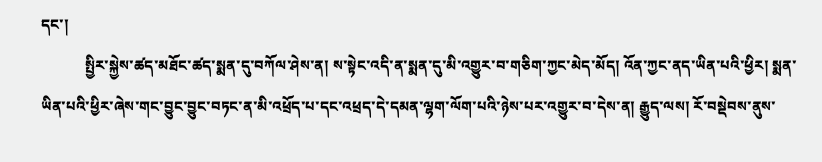དང་།
            སྤྱིར་སྐྱེས་ཚད་མཐོང་ཚད་སྨན་དུ་བཀོལ་ཤེས་ན། ས་སྟེང་འདི་ན་སྨན་དུ་མི་འགྱུར་བ་གཅིག་ཀྱང་མེད་མོད། འོན་ཀྱང་ནད་ཡིན་པའི་ཕྱིར། སྨན་ཡིན་པའི་ཕྱིར་ཞེས་གང་བྱུང་བྱུང་བཏང་ན་མི་འཕྲོད་པ་དང་འཕྲད་དེ་དམན་ལྷག་ལོག་པའི་ཉེས་པར་འགྱུར་བ་དེས་ན། རྒྱུད་ལས། རོ་བསྡེབས་ནུས་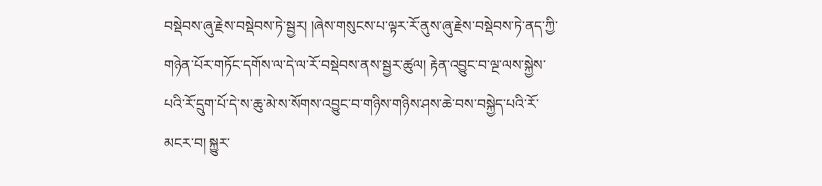བསྡེབས་ཞུ་རྗེས་བསྡེབས་ཏེ་སྦྱར། །ཞེས་གསུངས་པ་ལྟར་རོ་ནུས་ཞུ་རྗེས་བསྡེབས་ཏེ་ནད་ཀྱི་གཉེན་པོར་གཏོང་དགོས་ལ་དེ་ལ་རོ་བསྡེབས་ནས་སྦྱར་ཚུལ། རྟེན་འབྱུང་བ་ལྔ་ལས་སྐྱེས་པའི་རོ་དྲུག་པོ་དེ་ས་ཆུ་མེ་ས་སོགས་འབྱུང་བ་གཉིས་གཉིས་ཤས་ཆེ་བས་བསྐྱེད་པའི་རོ་མངར་བ། སྐྱུར་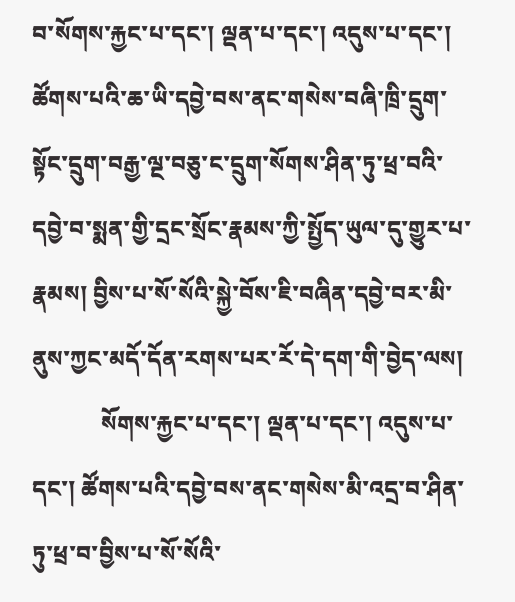བ་སོགས་རྐྱང་པ་དང་། ལྡན་པ་དང་། འདུས་པ་དང་། ཚོགས་པའི་ཆ་ཡི་དབྱེ་བས་ནང་གསེས་བཞི་ཁྲི་དྲུག་སྟོང་དྲུག་བརྒྱ་ལྔ་བཅུ་ང་དྲུག་སོགས་ཤིན་ཏུ་ཕྲ་བའི་དབྱེ་བ་སྨན་གྱི་དྲང་སྲོང་རྣམས་ཀྱི་སྤྱོད་ཡུལ་དུ་གྱུར་པ་རྣམས། བྱིས་པ་སོ་སོའི་སྐྱེ་བོས་ཇི་བཞིན་དབྱེ་བར་མི་ནུས་ཀྱང་མདོ་དོན་རགས་པར་རོ་དེ་དག་གི་བྱེད་ལས།
            སོགས་རྐྱང་པ་དང་། ལྡན་པ་དང་། འདུས་པ་དང་། ཚོགས་པའི་དབྱེ་བས་ནང་གསེས་མི་འདྲ་བ་ཤིན་ཏུ་ཕྲ་བ་བྱིས་པ་སོ་སོའི་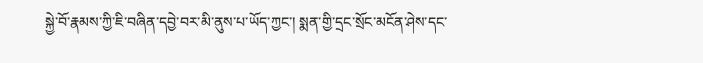སྐྱེ་བོ་རྣམས་ཀྱི་ཇི་བཞིན་དབྱེ་བར་མི་ནུས་པ་ཡོད་ཀྱང་། སྨན་གྱི་དྲང་སྲོང་མངོན་ཤེས་དང་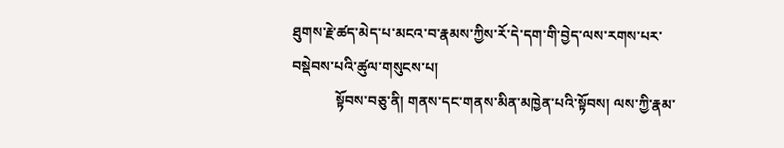ཐུགས་རྗེ་ཚད་མེད་པ་མངའ་བ་རྣམས་ཀྱིས་རོ་དེ་དག་གི་བྱེད་ལས་རགས་པར་བསྡེབས་པའི་ཚུལ་གསུངས་པ།
            སྟོབས་བཅུ་ནི། གནས་དང་གནས་མིན་མཁྱེན་པའི་སྟོབས། ལས་ཀྱི་རྣམ་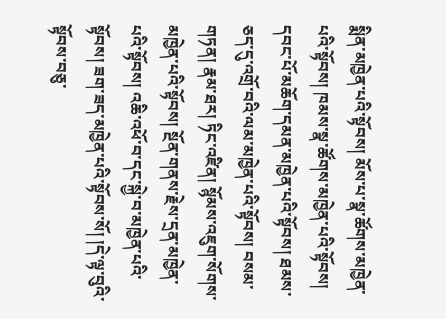སྨིན་མཁྱེན་པའི་སྟོབས། མོས་པ་སྣ་ཚོགས་མཁྱེན་པའི་སྟོབས། ཁམས་སྣ་ཚོགས་མཁྱེན་པའི་སྟོབས། དབང་པོ་མཆོག་དམན་མཁྱེན་པའི་སྟོབས། ཐམས་ཅད་དུ་འགྲོ་བའི་ལམ་མཁྱེན་པའི་སྟོབས། བསམ་གཏན། རྣམ་ཐར། ཏིང་འཛིན། སྙོམས་འཇུག་སོགས་མཁྱེན་པའི་སྟོབས། སྔོན་གནས་རྗེས་དྲན་མཁྱེན་པའི་སྟོབས། འཆི་འཕོ་བ་དང་སྐྱེ་བ་མཁྱེན་པའི་སྟོབས། ཟག་ཟད་མཁྱེན་པའི་སྟོབས་སོ། །དེ་ལྟ་བུའི་སྟོབས་བཅུ་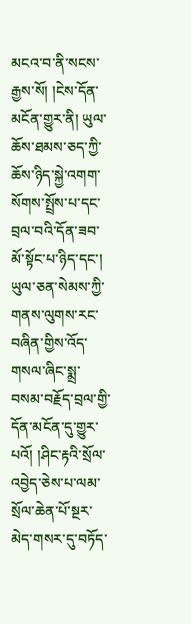མངའ་བ་ནི་སངས་རྒྱས་སོ། །ངེས་དོན་མངོན་གྱུར་ནི། ཡུལ་ཆོས་ཐམས་ཅད་ཀྱི་ཆོས་ཉིད་སྐྱེ་འགག་སོགས་སྤྲོས་པ་དང་བྲལ་བའི་དོན་ཟབ་མོ་སྟོང་པ་ཉིད་དང་། ཡུལ་ཅན་སེམས་ཀྱི་གནས་ལུགས་རང་བཞིན་གྱིས་འོད་གསལ་ཞིང་སྨྲ་བསམ་བརྗོད་བྲལ་གྱི་དོན་མངོན་དུ་གྱུར་པའོ། །ཤིང་རྟའི་སྲོལ་འབྱེད་ཅེས་པ་ལམ་སྲོལ་ཆེན་པོ་སྔར་མེད་གསར་དུ་བཏོད་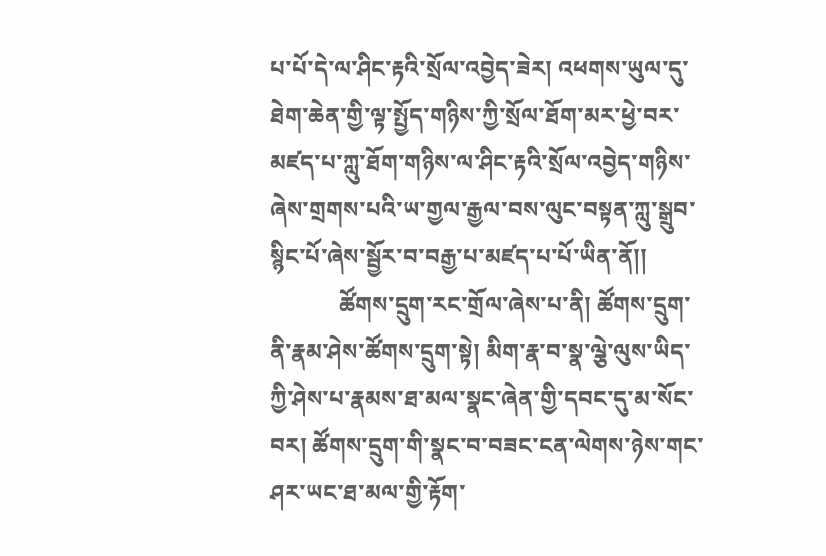པ་པོ་དེ་ལ་ཤིང་རྟའི་སྲོལ་འབྱེད་ཟེར། འཕགས་ཡུལ་དུ་ཐེག་ཆེན་གྱི་ལྟ་སྤྱོད་གཉིས་ཀྱི་སྲོལ་ཐོག་མར་ཕྱེ་བར་མཛད་པ་ཀླུ་ཐོག་གཉིས་ལ་ཤིང་རྟའི་སྲོལ་འབྱེད་གཉིས་ཞེས་གྲགས་པའི་ཡ་གྱལ་རྒྱལ་བས་ལུང་བསྟན་ཀླུ་སྒྲུབ་སྙིང་པོ་ཞེས་སྦྱོར་བ་བརྒྱ་པ་མཛད་པ་པོ་ཡིན་ནོ།།
            ཚོགས་དྲུག་རང་གྲོལ་ཞེས་པ་ནི། ཚོགས་དྲུག་ནི་རྣམ་ཤེས་ཚོགས་དྲུག་སྟེ། མིག་རྣ་བ་སྣ་ལྕེ་ལུས་ཡིད་ཀྱི་ཤེས་པ་རྣམས་ཐ་མལ་སྣང་ཞེན་གྱི་དབང་དུ་མ་སོང་བར། ཚོགས་དྲུག་གི་སྣང་བ་བཟང་ངན་ལེགས་ཉེས་གང་ཤར་ཡང་ཐ་མལ་གྱི་རྟོག་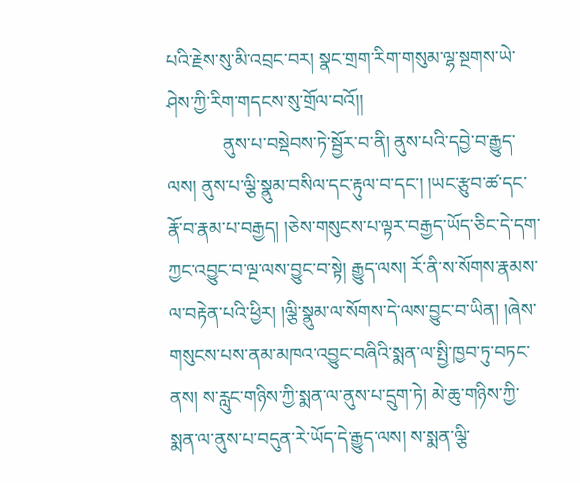པའི་རྗེས་སུ་མི་འབྲང་བར། སྣང་གྲག་རིག་གསུམ་ལྷ་སྔགས་ཡེ་ཤེས་ཀྱི་རིག་གདངས་སུ་གྲོལ་བའོ།།
            ནུས་པ་བསྡེབས་ཏེ་སྦྱོར་བ་ནི། ནུས་པའི་དབྱེ་བ་རྒྱུད་ལས། ནུས་པ་ལྕི་སྣུམ་བསིལ་དང་རྟུལ་བ་དང་། །ཡང་རྩུབ་ཚ་དང་རྣོ་བ་རྣམ་པ་བརྒྱད། །ཅེས་གསུངས་པ་ལྟར་བརྒྱད་ཡོད་ཅིང་དེ་དག་ཀྱང་འབྱུང་བ་ལྔ་ལས་བྱུང་བ་སྟེ། རྒྱུད་ལས། རོ་ནི་ས་སོགས་རྣམས་ལ་བརྟེན་པའི་ཕྱིར། །ལྕི་སྣུམ་ལ་སོགས་དེ་ལས་བྱུང་བ་ཡིན། །ཞེས་གསུངས་པས་ནམ་མཁའ་འབྱུང་བཞིའི་སྨན་ལ་སྤྱི་ཁྱབ་ཏུ་བཏང་ནས། ས་རླུང་གཉིས་ཀྱི་སྨན་ལ་ནུས་པ་དྲུག་ཏེ། མེ་ཆུ་གཉིས་ཀྱི་སྨན་ལ་ནུས་པ་བདུན་རེ་ཡོད་དེ་རྒྱུད་ལས། ས་སྨན་ལྕི་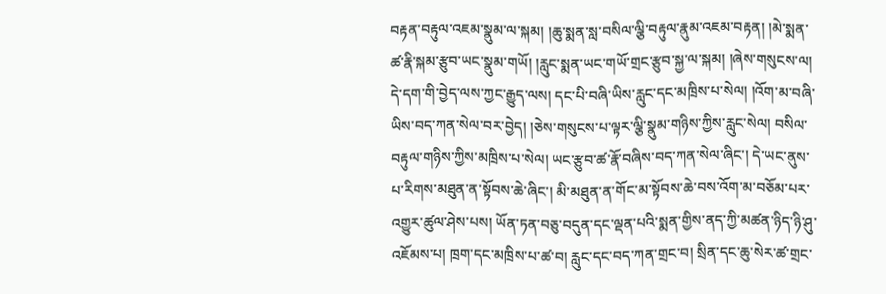བརྟན་བརྟུལ་འཇམ་སྣུམ་ལ་སྐམ། །ཆུ་སྨན་སླ་བསིལ་ལྕི་བརྟུལ་རྣུམ་འཇམ་བརྟན། །མེ་སྨན་ཚ་རྣི་སྐམ་རྩུབ་ཡང་སྣུམ་གཡོ། །རླུང་སྨན་ཡང་གཡོ་གྲང་རྩུབ་སྐྱ་ལ་སྐམ། །ཞེས་གསུངས་ལ། དེ་དག་གི་བྱེད་ལས་ཀྱང་རྒྱུད་ལས། དང་པི་བཞི་ཡིས་རླུང་དང་མཁྲིས་པ་སེལ། །འོག་མ་བཞི་ཡིས་བད་ཀན་སེལ་བར་བྱེད། །ཅེས་གསུངས་པ་ལྟར་ལྕི་སྣུམ་གཉིས་ཀྱིས་རླུང་སེལ། བསིལ་བརྟུལ་གཉིས་ཀྱིས་མཁྲིས་པ་སེལ། ཡང་རྩུབ་ཚ་རྣོ་བཞིས་བད་ཀན་སེལ་ཞིང་། དེ་ཡང་ནུས་པ་རིགས་མཐུན་ན་སྟོབས་ཆེ་ཞིང་། མི་མཐུན་ན་གོང་མ་སྟོབས་ཆེ་བས་འོག་མ་བཅོམ་པར་འགྱུར་ཚུལ་ཤེས་པས། ཡོན་ཏན་བཅུ་བདུན་དང་ལྡན་པའི་སྨན་གྱིས་ནད་ཀྱི་མཚན་ཉིད་ཉི་ཤུ་འཇོམས་པ། ཁྲག་དང་མཁྲིས་པ་ཚ་བ། རླུང་དང་བད་ཀན་གྲང་བ། སྲིན་དང་ཆུ་སེར་ཚ་གྲང་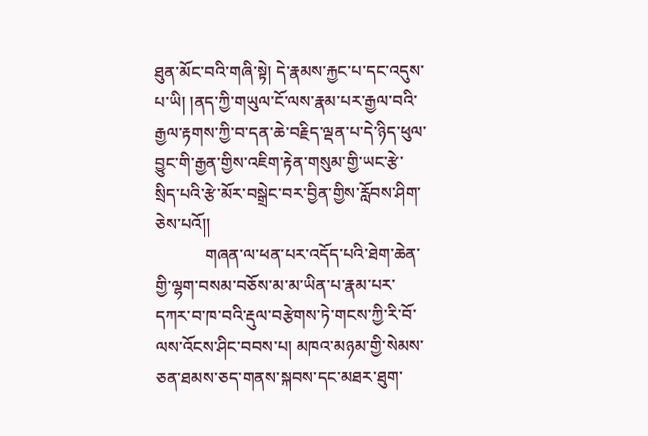ཐུན་མོང་བའི་གཞི་སྟེ། དེ་རྣམས་རྐྱང་པ་དང་འདུས་པ་ཡི། །ནད་ཀྱི་གཡུལ་ངོ་ལས་རྣམ་པར་རྒྱལ་བའི་རྒྱལ་རྟགས་ཀྱི་བ་དན་ཆེ་བརྗིད་ལྡན་པ་དེ་ཉིད་ཕུལ་བྱུང་གི་རྒྱན་གྱིས་འཇིག་རྟེན་གསུམ་གྱི་ཡང་རྩེ་སྲིད་པའི་རྩེ་མོར་བསྒྲེང་བར་བྱིན་གྱིས་རློབས་ཤིག་ཅེས་པའོ།།
            གཞན་ལ་ཕན་པར་འདོད་པའི་ཐེག་ཆེན་གྱི་ལྷག་བསམ་བཅོས་མ་མ་ཡིན་པ་རྣམ་པར་དཀར་བ་ཁ་བའི་རྡུལ་བརྩེགས་ཏེ་གངས་ཀྱི་རི་བོ་ལས་འོངས་ཤིང་བབས་པ། མཁའ་མཉམ་གྱི་སེམས་ཅན་ཐམས་ཅད་གནས་སྐབས་དང་མཐར་ཐུག་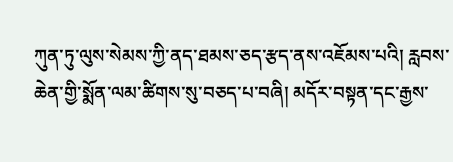ཀུན་ཏུ་ལུས་སེམས་ཀྱི་ནད་ཐམས་ཅད་རྩད་ནས་འཇོམས་པའི། རླབས་ཆེན་གྱི་སྨོན་ལམ་ཚིགས་སུ་བཅད་པ་བཞི། མདོར་བསྟན་དང་རྒྱས་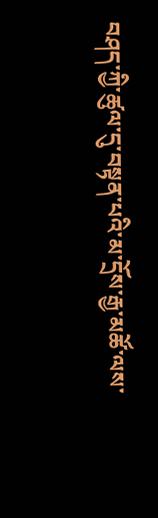བཤད་ཀྱི་ཚུལ་དུ་བསྟན་པའི་མ་དྲོས་རྒྱ་མཚོ་ལས་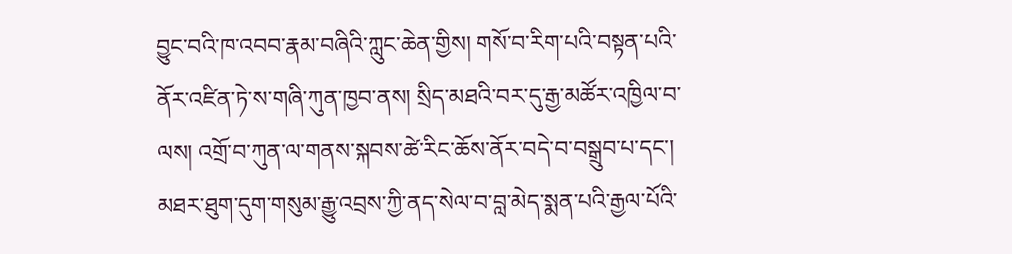བྱུང་བའི་ཁ་འབབ་རྣམ་བཞིའི་ཀླུང་ཆེན་གྱིས། གསོ་བ་རིག་པའི་བསྟན་པའི་ནོར་འཛིན་ཏེ་ས་གཞི་ཀུན་ཁྱབ་ནས། སྲིད་མཐའི་བར་དུ་རྒྱ་མཚོར་འཁྱིལ་བ་ལས། འགྲོ་བ་ཀུན་ལ་གནས་སྐབས་ཚེ་རིང་ཆོས་ནོར་བདེ་བ་བསྒྲུབ་པ་དང་། མཐར་ཐུག་དུག་གསུམ་རྒྱུ་འབྲས་ཀྱི་ནད་སེལ་བ་བླ་མེད་སྨན་པའི་རྒྱལ་པོའི་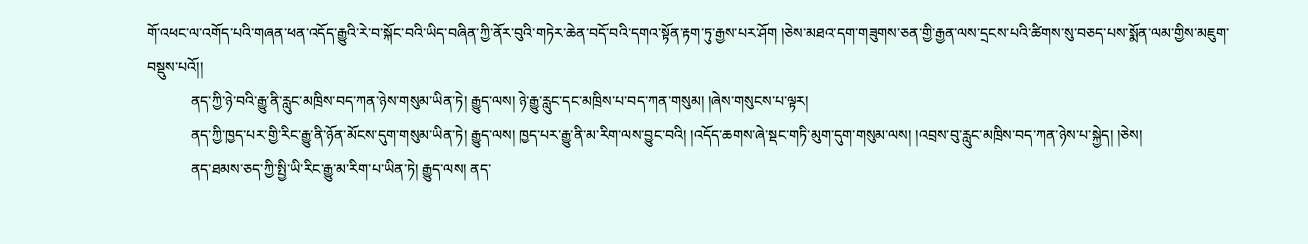གོ་འཕང་ལ་འགོད་པའི་གཞན་ཕན་འདོད་རྒྱུའི་རེ་བ་སྐོང་བའི་ཡིད་བཞིན་ཀྱི་ནོར་བུའི་གཏེར་ཆེན་བདོ་བའི་དགའ་སྟོན་རྟག་ཏུ་རྒྱས་པར་ཤོག །ཅེས་མཐའ་དག་གཟུགས་ཅན་གྱི་རྒྱན་ལས་དྲངས་པའི་ཚིགས་སུ་བཅད་པས་སྨོན་ལམ་གྱིས་མཇུག་བསྡུས་པའོ།།
            ནད་ཀྱི་ཉེ་བའི་རྒྱུ་ནི་རླུང་མཁྲིས་བད་ཀན་ཉེས་གསུམ་ཡིན་ཏེ། རྒྱུད་ལས། ཉེ་རྒྱུ་རླུང་དང་མཁྲིས་པ་བད་ཀན་གསུམ། །ཞེས་གསུངས་པ་ལྟར།
            ནད་ཀྱི་ཁྱད་པར་གྱི་རིང་རྒྱུ་ནི་ཉོན་མོངས་དུག་གསུམ་ཡིན་ཏེ། རྒྱུད་ལས། ཁྱད་པར་རྒྱུ་ནི་མ་རིག་ལས་བྱུང་བའི། །འདོད་ཆགས་ཞེ་སྡང་གཏི་མུག་དུག་གསུམ་ལས། །འབྲས་བུ་རླུང་མཁྲིས་བད་ཀན་ཉེས་པ་སྐྱེད། །ཅེས།
            ནད་ཐམས་ཅད་ཀྱི་སྤྱི་ཡི་རིང་རྒྱུ་མ་རིག་པ་ཡིན་ཏེ། རྒྱུད་ལས། ནད་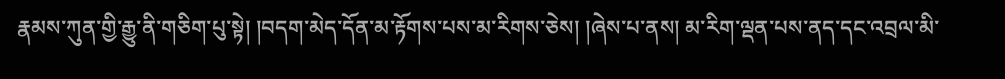རྣམས་ཀུན་གྱི་རྒྱུ་ནི་གཅིག་པུ་སྟེ། །བདག་མེད་དོན་མ་རྟོགས་པས་མ་རིགས་ཅེས། །ཞེས་པ་ནས། མ་རིག་ལྡན་པས་ནད་དང་འབྲལ་མི་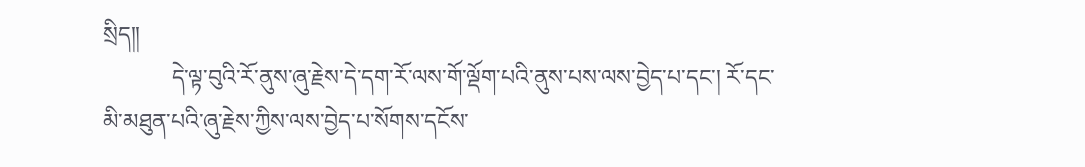སྲིད།།
            དེ་ལྟ་བུའི་རོ་ནུས་ཞུ་རྗེས་དེ་དག་རོ་ལས་གོ་ལྡོག་པའི་ནུས་པས་ལས་བྱེད་པ་དང་། རོ་དང་མི་མཐུན་པའི་ཞུ་རྗེས་ཀྱིས་ལས་བྱེད་པ་སོགས་དངོས་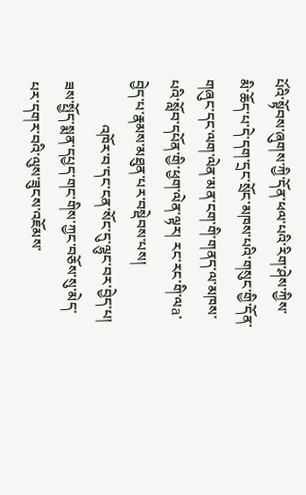པོའི་སྟོབས་ཞུགས་ཀྱི་དོན་ཕལ་པའི་རིག་ཤེས་ཀྱིས་མི་ཆོད་པ་དེ་དག་དྲང་སྲོང་མཁས་པའི་གསུང་གྱི་དོན་གཞུང་དང་ལག་ལེན་མན་ངག་གི་གནད་ལ་མཁས་པའི་སློབ་དཔོན་གྱི་ཕྱག་ལེན་ལྟར། རང་རང་གི་ལa་བྱེད་པ་རྣམས་མཐུན་པར་བསྡེབས་པས།
            འཁོར་བ་དང་ངན་སོང་དུ་ལྷུང་བར་བྱེད་པ། ཟས་སྤྱོད་སྨན་དཔྱད་གང་གིས་ཀྱང་བཅོས་སུ་མེད་པར་དགར་བའི་ལུས་ཟུངས་འཇོམས་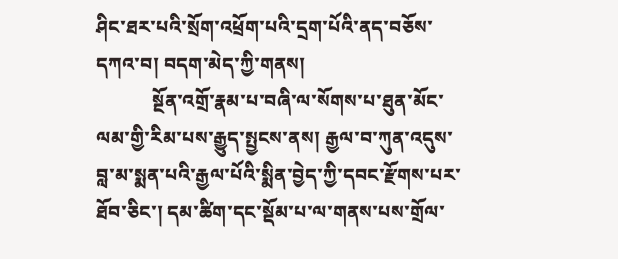ཤིང་ཐར་པའི་སྲོག་འཕྲོག་པའི་དྲག་པོའི་ནད་བཅོས་དཀའ་བ། བདག་མེད་ཀྱི་གནས།
            སྔོན་འགྲོ་རྣམ་པ་བཞི་ལ་སོགས་པ་ཐུན་མོང་ལམ་གྱི་རིམ་པས་རྒྱུད་སྤྱངས་ནས། རྒྱལ་བ་ཀུན་འདུས་བླ་མ་སྨན་པའི་རྒྱལ་པོའི་སྨིན་བྱེད་ཀྱི་དབང་རྫོགས་པར་ཐོབ་ཅིང་། དམ་ཚིག་དང་སྡོམ་པ་ལ་གནས་པས་གྲོལ་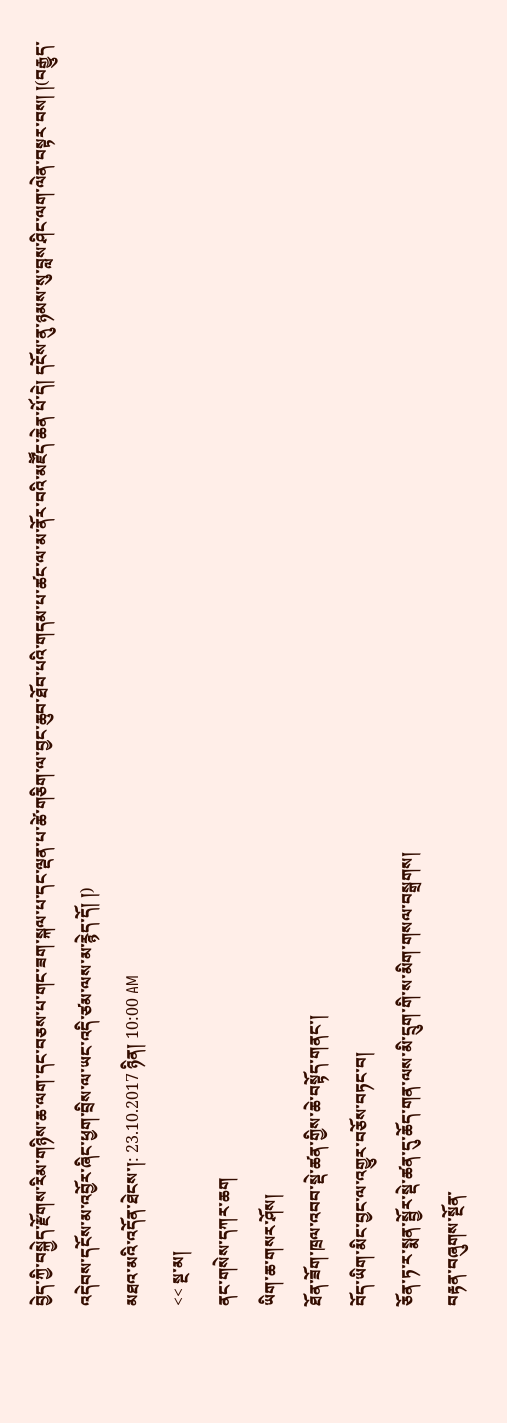བྱེད་ཀྱི་བསྐྱེད་རྫོགས་རིམ་གཉིས་ཆ་ལག་དང་བཅས་པ་གང་ཟག་སྐལ་པ་དང་ལྡན་པ་ཚེ་གཅིག་ལ་བྱང་ཆུབ་ཐོབ་པའི་གདམ་པ་ཚང་ལ་མ་ནོར་བའི་མཛཽད་ཆེན་པོ་དེ། དངོས་ནུ་ཉམས་སུ་བླས་ཤིང་ལག་ལེན་བསྟར་བས། །(བརྒྱུད་འདེབས་དངོས་མ་འབྱོར་ཞིང་ཕྱག་བྲིས་ལ་ཡང་འདི་ཙམ་ལས་མ་རྙེད་དོ། །)
མཐའ་མའི་འདོན་ཐེངས་།: 23.10.2017 ཉིན། 10:00 AM
<< སྔ་མ།
ནང་གསེས་དཀར་ཆག
ཡིག་ཆ་གསར་ཤོས།
ཐོན་ཟོག་ཁྲལ་འབབ་སྡེ་ཚན་གྱིས་ཆེ་བསྟོད་གནང་།
བོད་ཡིག་མིང་བྱང་ལ་འགྱུར་བཅོས་བཏང་བ།
ཅོན་ཏ་ར་སྨན་སྦྱོར་སྡེ་ཚན་དུ་ཆོད་གན་ལས་མི་དྲུག་གི་ས་མིག་གསལ་བསྒྲགས།
བརྟན་བཞུགས་སྔོན་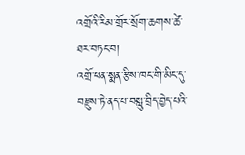འགྲོའི་རིམ་གྲོར་སྲོག་ཆགས་ཚེ་ཐར་བཏང་བ།
འགྲོ་ཕན་སྨན་རྩིས་ཁང་གི་མིང་དུ་བརྫུས་ཏེ་ནད་པ་བསླུ་བྲིད་བྱེད་པའི་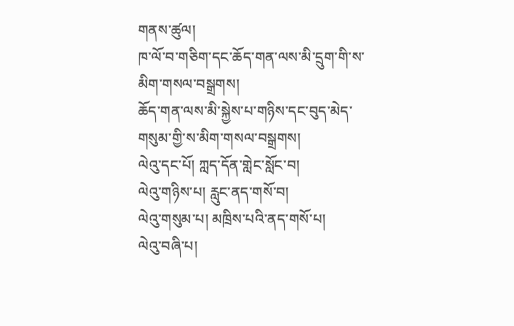གནས་ཚུལ།
ཁ་ལོ་བ་གཅིག་དང་ཆོད་གན་ལས་མི་དྲུག་གི་ས་མིག་གསལ་བསྒྲགས།
ཆོད་གན་ལས་མི་སྐྱེས་པ་གཉིས་དང་བུད་མེད་གསུམ་གྱི་ས་མིག་གསལ་བསྒྲགས།
ལེའུ་དང་པོ། ཀླད་དོན་གླེང་སློང་བ།
ལེའུ་གཉིས་པ། རླུང་ནད་གསོ་བ།
ལེའུ་གསུམ་པ། མཁྲིས་པའི་ནད་གསོ་པ།
ལེའུ་བཞི་པ།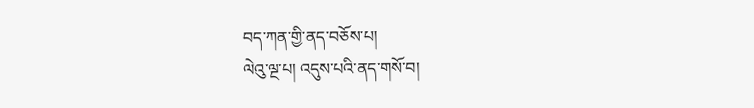བད་ཀན་གྱི་ནད་བཅོས་པ།
ལེའུ་ལྔ་པ། འདུས་པའི་ནད་གསོ་བ།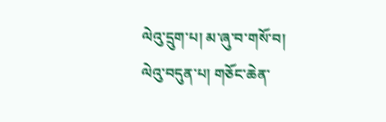ལེའུ་དྲུག་པ། མ་ཞུ་བ་གསོ་བ།
ལེའུ་བདུན་པ། གཅོང་ཆེན་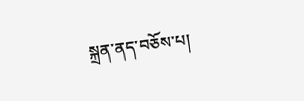སྐྲན་ནད་བཅོས་པ།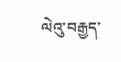ལེའུ་བརྒྱད་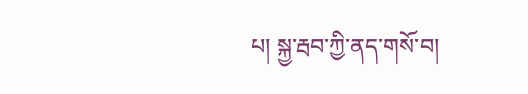པ། སྐྱ་རྦབ་ཀྱི་ནད་གསོ་བ།